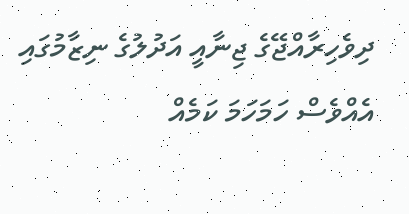ދިވެހިރާއްޖޭގެ ޖިނާއީ އަދުލުގެ ނިޒާމުގައި އެއްވެސް ހަމަހަމަ ކަމެއް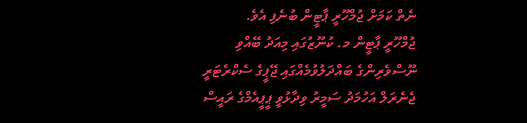ނެތް ކަމަށް ޖުމްހޫރީ ޕާޓީން ބުނެފި އެވެ.
ޖުމްހޫރީ ޕާޓީން މ. ކުނޫޒުގައި މިއަދު ބޭއްވި ނޫސްވެރިންގެ ބައްދަލުވުމެއްގައި ޖޭޕީގެ ސެކްރެޓަރީ ޖެނެރަލް އަހުމަދު ސަމީރު ވިދާޅުވީ ޕީޕީއެމްގެ ރައީސް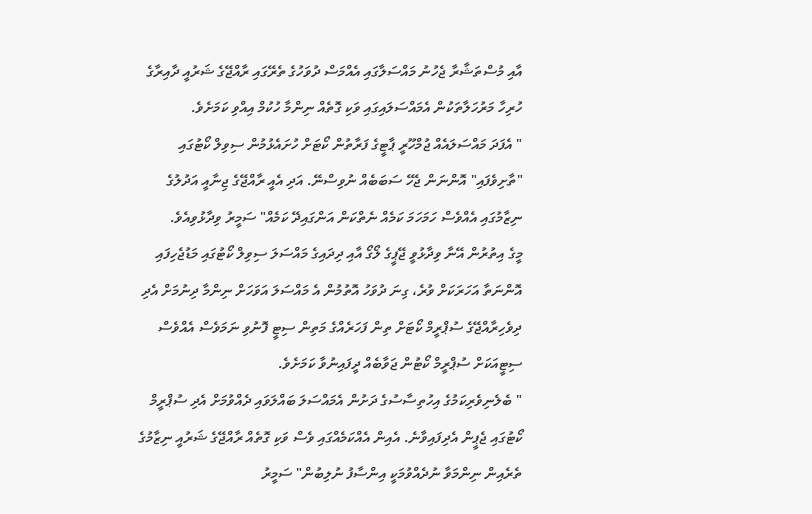އާއި މުސްތަޝާރާ ޖެހުނު މައްސަލާގައި އެއްމަސް ދުވަހުގެ ތެރޭގައި ރާއްޖޭގެ ޝަރުއީ ދާއިރާގެ ހުރިހާ މަރުހަލާތަކުން އެމައްސަލައިގައި ވަކި ގޮތެއް ނިންމާ ހުކުމް އިއްވި ކަމަށެވެ.
" އެފަދަ މައްސަލައެއް ޖުމްހޫރީ ޕާޓީގެ ފަރާތުން ކޯޓަށް ހުށައެޅުމުން ސިވިލް ކޯޓުގައި "ތާށިވެފައި" އޮންނަން ޖެހޭ ސަބަބެއް ނުވިސްނޭ. އަދި އެއީ ރާއްޖޭގެ ޖިނާއީ އަދުލުގެ ނިޒާމުގައި އެއްވެސް ހަމަހަމަ ކަމެއް ނެތްކަން އަންގައިދޭ ކަމެއް" ސަމީރު ވިދާޅުވިއެވެ.
މީގެ އިތުރުން އޭނާ ވިދާޅުވީ ޖޭޕީގެ ލޯގޯ އާއި ދިދައިގެ މައްސަލަ ސިވިލް ކޯޓުގައި މަޑުޖެހިފައި އޮންނަތާ އަހަރަކަށް ވުރެ، ގިނަ ދުވަހު އޮތުމުން އެ މައްސަލަ އަވަހަށް ނިންމާ ދިނުމަށް އެދި ދިވެހިރާއްޖޭގެ ސުޕްރީމް ކޯޓަށް ތިން ފަހަރެއްގެ މަތިން ސިޓީ ފޮނުވި ނަމަވެސް އެއްވެސް ސިޓީއަކަށް ސުޕްރީމް ކޯޓުން ޖަވާބެއް ދީފައިނުވާ ކަމަށެވެ.
" ބެލެނިވެރިކަމުގެ އިހުތިސާސުގެ ދަށުން އެމައްސަލަ ބައްލަވައި ދެއްވުމަށް އެދި ސުޕްރީމް ކޯޓުގައި ޖެޕީން އެދިފައިވާނެ. އެއިން އެއްކަމެއްގައި ވެސް ވަކި ގޮތެއް ރާއްޖޭގެ ޝަރުއީ ނިޒާމުގެ ތެރެއިން ނިންމަވާ ނުދެއްވުމަކީ އިންސާފު ނުލިބުން" ސަމީރު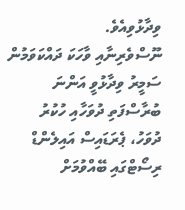ވިދާޅުވިއެވެ.
ނޫސްވެރިނާއި ވާހަކަ ދައްކަވަމުން ސަމީރު ވިދާޅުވީ އަންނަ ބުރާސްފަތި ދުވަހާއި ހުކުރު ދުވަހު، ޕެރަޑައިސް އައިލެންޑް ރިސޯޓްގައި ބޭއްވުމަށް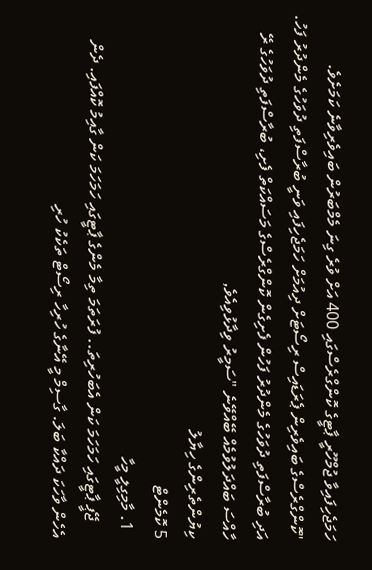ހަމަޖެހިފައިވާ ޖުމްހޫރީ ޕާޓީގެ ކޮންގްރެސްގައި 400 އަށް ވުރެ ގިނަ މެމްބަރުން ބައިވެރިވާނެ ކަމަށެވެ.
"ކޮންގްރެސްގެ ބައިވެރިން ޕެރަޑައިސް ރިސޯޓަށް ދިއުމަށް ހަމަޖެހިފައި ވަނީ ބުރާސްފަތި ދުވަހުގެ މެންދުރު ފަހު. އަދި ބުރާސްފަތި ދުވަހުގެ މެންދުރު ފަހުން ފެށިގެން ކޮންގްރެސްގެ މަސައްކަތް ފެށި، ބުރާސްފަތި ދުވަހުގެ ރޭ ހާއްސަ ބައްދަލުވުމެއް ބޭއްވޭނެ "ސަމީރު ވިދާޅުވިއެވެ,
ކިޔުންތެރިންގެ ހިޔާލު
5 ކޮމެންޓް
  1. މާމިގިލީ މީހާ
    ޖޭޕީ ޕާޓީގައި ހަމަހަމަ ކަން އެބަހުރިތަ.. ފުރަތަމަ ތިމާ މެންގެ ޕާޓީގައި ހަމަހަމަ ކަން ގާއިމު ކޮއްފައި. ދެން އެހެން ވާހަކަ ދައްކާ ބަލަ. ގާސިމް މީ އޭނާގެ ހުރިހާ ރިސޯޓް ތަކެކު ހުރި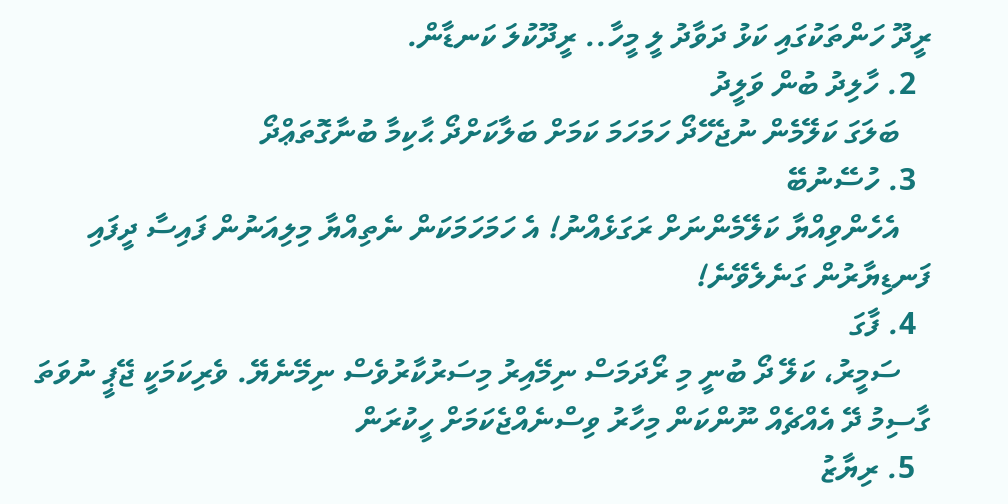ރީދޫ ހަންތަކުގައި ކަޅު ދަވާދު ލީ މީހާ.. ރީދޫކުލަ ކަނޑާން.
  2. ހާލިދު ބުން ވަލީދު
    ބަލަގަ ކަލޭމެން ނުޖެހޭދޯ ހަމަހަމަ ކަމަށް ބަލާކަށްދޯ ޙާކިމާ ބުނާގޮތަޢްދޯ
  3. ހުސޭނުބޭ
    އެހެންވިއްޔާ ކަލޭމެންނަށް ރަގަޅެއްނު! އެ ހަމަހަމަކަން ނެތިއްޔާ މިލިއަނުން ފައިސާ ދީފައި ފަނޑިޔާރުން ގަނެލެވޭނެ!
  4. ފާގަ
    ސަމީރު، ކަލޭ ދޯ ބުނީ މި ރޯދަމަސް ނިމޭއިރު މިސަރުކާރުވެސް ނިމޭނެޔޭ. ވެރިކަމަކީ ޖޭޕީ ނުވަތަ ގާސިމު ދޭ އެއްޗެއް ނޫންކަން މިހާރު ވިސްނެއްޖެކަމަށް ހީކުރަން
  5. ރިޔާޒު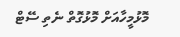މޮޅުމީހާއަށް މޮޅުގޮތް ނެތި ސޭޓް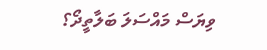ވިޔަސް މައްސަލަ ބަލާތީދޯ؟